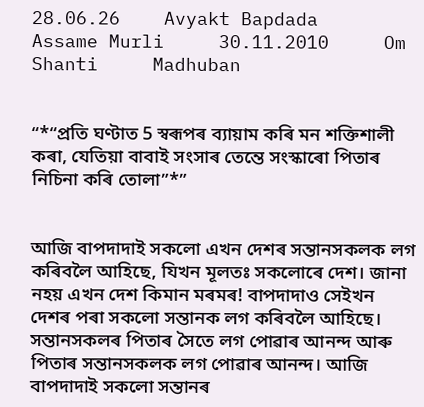28.06.26    Avyakt Bapdada     Assame Murli     30.11.2010     Om Shanti     Madhuban


“*“প্ৰতি ঘণ্টাত 5 স্বৰূপৰ ব্যায়াম কৰি মন শক্তিশালী কৰা, যেতিয়া বাবাই সংসাৰ তেন্তে সংস্কাৰো পিতাৰ নিচিনা কৰি তোলা”*”


আজি বাপদাদাই সকলো এখন দেশৰ সন্তানসকলক লগ কৰিবলৈ আহিছে, যিখন মূলতঃ সকলোৰে দেশ। জানা নহয় এখন দেশ কিমান মৰমৰ! বাপদাদাও সেইখন দেশৰ পৰা সকলো সন্তানক লগ কৰিবলৈ আহিছে। সন্তানসকলৰ পিতাৰ সৈতে লগ পোৱাৰ আনন্দ আৰু পিতাৰ সন্তানসকলক লগ পোৱাৰ আনন্দ। আজি বাপদাদাই সকলো সন্তানৰ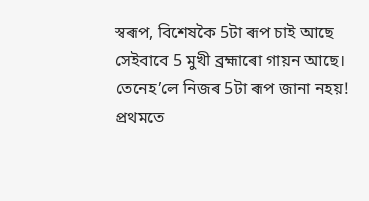স্বৰূপ, বিশেষকৈ 5টা ৰূপ চাই আছে সেইবাবে 5 মুখী ব্ৰহ্মাৰো গায়ন আছে। তেনেহ’লে নিজৰ 5টা ৰূপ জানা নহয়! প্ৰথমতে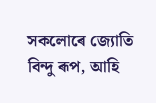সকলোৰে জ্যোতি বিন্দু ৰূপ, আহি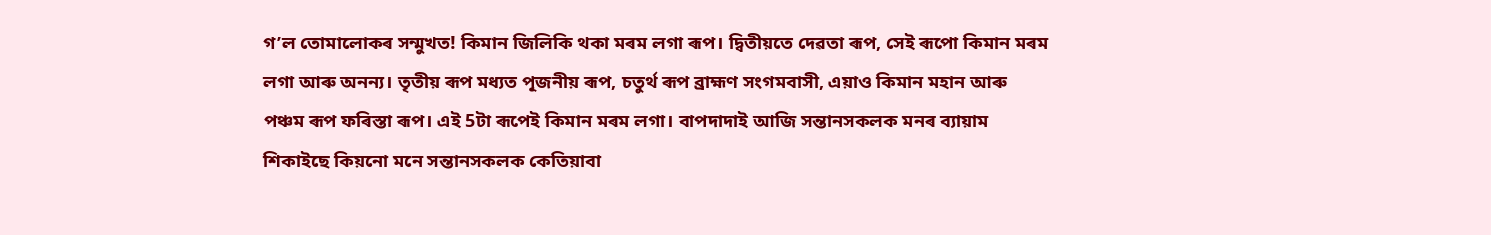গ’ল তোমালোকৰ সন্মুখত! কিমান জিলিকি থকা মৰম লগা ৰূপ। দ্বিতীয়তে দেৱতা ৰূপ, সেই ৰূপো কিমান মৰম লগা আৰু অনন্য। তৃতীয় ৰূপ মধ্যত পূজনীয় ৰূপ, চতুৰ্থ ৰূপ ব্ৰাহ্মণ সংগমবাসী, এয়াও কিমান মহান আৰু পঞ্চম ৰূপ ফৰিস্তা ৰূপ। এই 5টা ৰূপেই কিমান মৰম লগা। বাপদাদাই আজি সন্তানসকলক মনৰ ব্যায়াম শিকাইছে কিয়নো মনে সন্তানসকলক কেতিয়াবা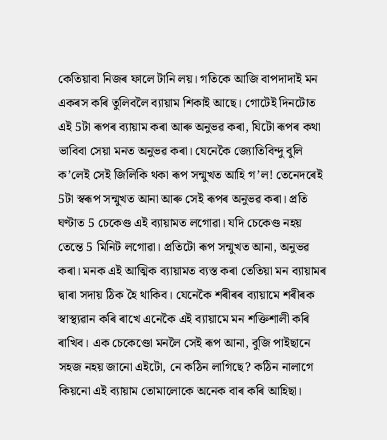কেতিয়াবা নিজৰ ফালে টানি লয়। গতিকে আজি বাপদাদাই মন একৰস কৰি তুলিবলৈ ব্যায়াম শিকাই আছে। গোটেই দিনটোত এই 5টা ৰূপৰ ব্যায়াম কৰা আৰু অনুভৱ কৰা, যিটো ৰূপৰ কথা ভাবিবা সেয়া মনত অনুভৱ কৰা। যেনেকৈ জ্যোতিবিন্দু বুলি ক’লেই সেই জিলিকি থকা ৰূপ সন্মুখত আহি গ’ল! তেনেদৰেই 5টা স্বৰূপ সন্মুখত আনা আৰু সেই ৰূপৰ অনুভৱ কৰা। প্ৰতি ঘণ্টাত 5 চেকেণ্ড এই ব্যায়ামত লগোৱা। যদি চেকেণ্ড নহয় তেন্তে 5 মিনিট লগোৱা। প্ৰতিটো ৰূপ সন্মুখত আনা, অনুভৱ কৰা। মনক এই আত্মিক ব্যায়ামত ব্যস্ত কৰা তেতিয়া মন ব্যায়ামৰ দ্বাৰা সদায় ঠিক হৈ থাকিব। যেনেকৈ শৰীৰৰ ব্যায়ামে শৰীৰক স্বাস্থ্যৱান কৰি ৰাখে এনেকৈ এই ব্যায়ামে মন শক্তিশালী কৰি ৰাখিব। এক চেকেণ্ডো মনলৈ সেই ৰূপ আনা, বুজি পাইছানে সহজ নহয় জানো এইটো, নে কঠিন লাগিছে? কঠিন নালাগে কিয়নো এই ব্যায়াম তোমালোকে অনেক বাৰ কৰি আহিছা।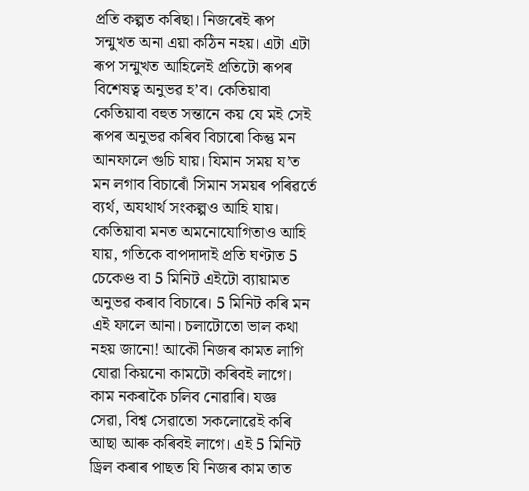প্ৰতি কল্পত কৰিছা। নিজৰেই ৰূপ সন্মুখত অনা এয়া কঠিন নহয়। এটা এটা ৰূপ সন্মুখত আহিলেই প্ৰতিটো ৰূপৰ বিশেষত্ব অনুভৱ হ’ব। কেতিয়াবা কেতিয়াবা বহুত সন্তানে কয় যে মই সেই ৰূপৰ অনুভৱ কৰিব বিচাৰো কিন্তু মন আনফালে গুচি যায়। যিমান সময় য’ত মন লগাব বিচাৰোঁ সিমান সময়ৰ পৰিৱৰ্তে ব্যৰ্থ, অযথাৰ্থ সংকল্পও আহি যায়। কেতিয়াবা মনত অমনোযোগিতাও আহি যায়, গতিকে বাপদাদাই প্ৰতি ঘণ্টাত 5 চেকেণ্ড বা 5 মিনিট এইটো ব্যায়ামত অনুভৱ কৰাব বিচাৰে। 5 মিনিট কৰি মন এই ফালে আনা। চলাটোতো ভাল কথা নহয় জানো! আকৌ নিজৰ কামত লাগি যোৱা কিয়নো কামটো কৰিবই লাগে। কাম নকৰাকৈ চলিব নোৱাৰি। যজ্ঞ সেৱা, বিশ্ব সেৱাতো সকলোৱেই কৰি আছা আৰু কৰিবই লাগে। এই 5 মিনিট ড্ৰিল কৰাৰ পাছত যি নিজৰ কাম তাত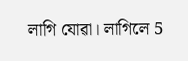লাগি যোৱা। লাগিলে 5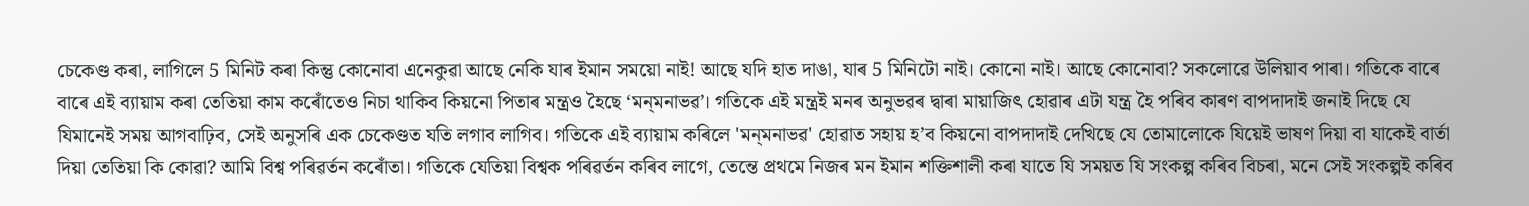চেকেণ্ড কৰা, লাগিলে 5 মিনিট কৰা কিন্তু কোনোবা এনেকুৱা আছে নেকি যাৰ ইমান সময়ো নাই! আছে যদি হাত দাঙা, যাৰ 5 মিনিটো নাই। কোনো নাই। আছে কোনোবা? সকলোৱে উলিয়াব পাৰা। গতিকে বাৰে বাৰে এই ব্যায়াম কৰা তেতিয়া কাম কৰোঁতেও নিচা থাকিব কিয়নো পিতাৰ মন্ত্ৰও হৈছে ‘মন্‌মনাভৱ’। গতিকে এই মন্ত্ৰই মনৰ অনুভৱৰ দ্বাৰা মায়াজিৎ হোৱাৰ এটা যন্ত্ৰ হৈ পৰিব কাৰণ বাপদাদাই জনাই দিছে যে যিমানেই সময় আগবাঢ়িব, সেই অনুসৰি এক চেকেণ্ডত যতি লগাব লাগিব। গতিকে এই ব্যায়াম কৰিলে 'মন্‌মনাভৱ' হোৱাত সহায় হ’ব কিয়নো বাপদাদাই দেখিছে যে তোমালোকে যিয়েই ভাষণ দিয়া বা যাকেই বাৰ্তা দিয়া তেতিয়া কি কোৱা? আমি বিশ্ব পৰিৱৰ্তন কৰোঁতা। গতিকে যেতিয়া বিশ্বক পৰিৱৰ্তন কৰিব লাগে, তেন্তে প্ৰথমে নিজৰ মন ইমান শক্তিশালী কৰা যাতে যি সময়ত যি সংকল্প কৰিব বিচৰা, মনে সেই সংকল্পই কৰিব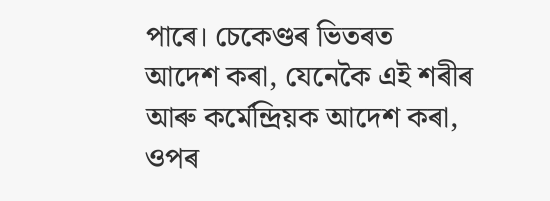পাৰে। চেকেণ্ডৰ ভিতৰত আদেশ কৰা, যেনেকৈ এই শৰীৰ আৰু কৰ্মেন্দ্ৰিয়ক আদেশ কৰা, ওপৰ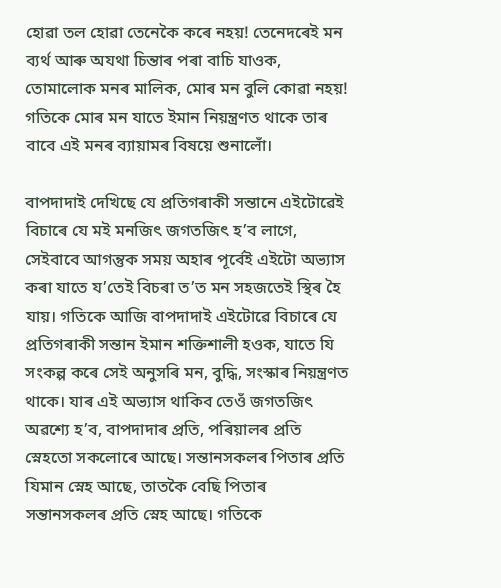হোৱা তল হোৱা তেনেকৈ কৰে নহয়! তেনেদৰেই মন ব্যৰ্থ আৰু অযথা চিন্তাৰ পৰা বাচি যাওক, তোমালোক মনৰ মালিক, মোৰ মন বুলি কোৱা নহয়! গতিকে মোৰ মন যাতে ইমান নিয়ন্ত্ৰণত থাকে তাৰ বাবে এই মনৰ ব্যায়ামৰ বিষয়ে শুনালোঁ।

বাপদাদাই দেখিছে যে প্ৰতিগৰাকী সন্তানে এইটোৱেই বিচাৰে যে মই মনজিৎ জগতজিৎ হ’ব লাগে, সেইবাবে আগন্তুক সময় অহাৰ পূৰ্বেই এইটো অভ্যাস কৰা যাতে য’তেই বিচৰা ত’ত মন সহজতেই স্থিৰ হৈ যায়। গতিকে আজি বাপদাদাই এইটোৱে বিচাৰে যে প্ৰতিগৰাকী সন্তান ইমান শক্তিশালী হওক, যাতে যি সংকল্প কৰে সেই অনুসৰি মন, বুদ্ধি, সংস্কাৰ নিয়ন্ত্ৰণত থাকে। যাৰ এই অভ্যাস থাকিব তেওঁ জগতজিৎ অৱশ্যে হ’ব, বাপদাদাৰ প্ৰতি, পৰিয়ালৰ প্ৰতি স্নেহতো সকলোৰে আছে। সন্তানসকলৰ পিতাৰ প্ৰতি যিমান স্নেহ আছে, তাতকৈ বেছি পিতাৰ সন্তানসকলৰ প্ৰতি স্নেহ আছে। গতিকে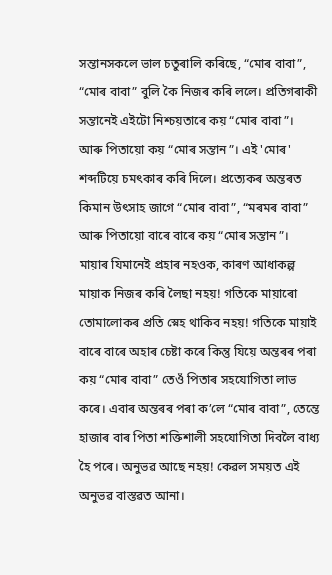সন্তানসকলে ভাল চতুৰালি কৰিছে, “মোৰ বাবা”, “মোৰ বাবা” বুলি কৈ নিজৰ কৰি ললে। প্ৰতিগৰাকী সন্তানেই এইটো নিশ্চয়তাৰে কয় “মোৰ বাবা”। আৰু পিতায়ো কয় “মোৰ সন্তান”। এই 'মোৰ' শব্দটিয়ে চমৎকাৰ কৰি দিলে। প্ৰত্যেকৰ অন্তৰত কিমান উৎসাহ জাগে “মোৰ বাবা”, “মৰমৰ বাবা” আৰু পিতায়ো বাৰে বাৰে কয় “মোৰ সন্তান”। মায়াৰ যিমানেই প্ৰহাৰ নহওক, কাৰণ আধাকল্প মায়াক নিজৰ কৰি লৈছা নহয়! গতিকে মায়াৰো তোমালোকৰ প্ৰতি স্নেহ থাকিব নহয়! গতিকে মায়াই বাৰে বাৰে অহাৰ চেষ্টা কৰে কিন্তু যিয়ে অন্তৰৰ পৰা কয় “মোৰ বাবা” তেওঁ পিতাৰ সহযোগিতা লাভ কৰে। এবাৰ অন্তৰৰ পৰা ক’লে “মোৰ বাবা”, তেন্তে হাজাৰ বাৰ পিতা শক্তিশালী সহযোগিতা দিবলৈ বাধ্য হৈ পৰে। অনুভৱ আছে নহয়! কেৱল সময়ত এই অনুভৱ বাস্তৱত আনা।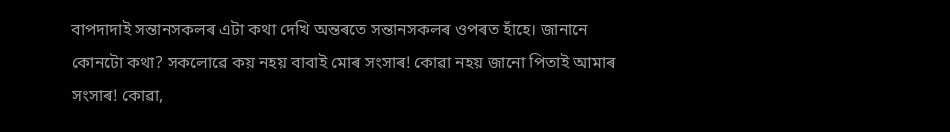বাপদাদাই সন্তানসকলৰ এটা কথা দেখি অন্তৰতে সন্তানসকলৰ ওপৰত হাঁহে। জানানে কোনটো কথা? সকলোৱে কয় নহয় বাবাই মোৰ সংসাৰ! কোৱা নহয় জানো পিতাই আমাৰ সংসাৰ! কোৱা,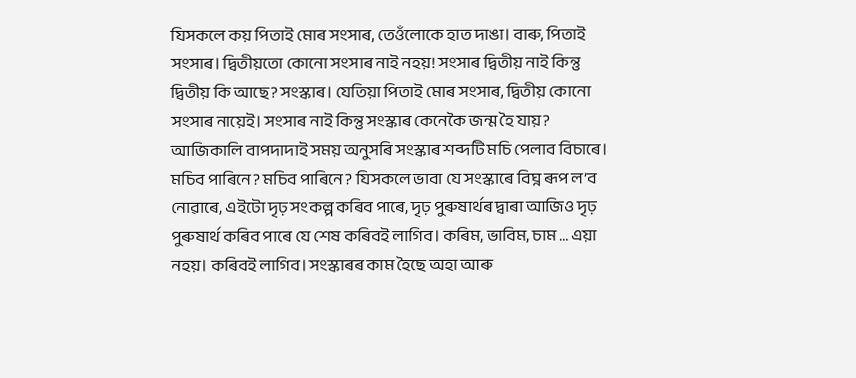যিসকলে কয় পিতাই মোৰ সংসাৰ, তেওঁলোকে হাত দাঙা। বাৰু, পিতাই সংসাৰ। দ্বিতীয়তো কোনো সংসাৰ নাই নহয়! সংসাৰ দ্বিতীয় নাই কিন্তু দ্বিতীয় কি আছে? সংস্কাৰ। যেতিয়া পিতাই মোৰ সংসাৰ, দ্বিতীয় কোনো সংসাৰ নায়েই। সংসাৰ নাই কিন্তু সংস্কাৰ কেনেকৈ জন্ম হৈ যায়? আজিকালি বাপদাদাই সময় অনুসৰি সংস্কাৰ শব্দটি মচি পেলাব বিচাৰে। মচিব পাৰিনে? মচিব পাৰিনে? যিসকলে ভাবা যে সংস্কাৰে বিঘ্ন ৰূপ ল’ব নোৱাৰে, এইটো দৃঢ় সংকল্প কৰিব পাৰে, দৃঢ় পুৰুষাৰ্থৰ দ্বাৰা আজিও দৃঢ় পুৰুষাৰ্থ কৰিব পাৰে যে শেষ কৰিবই লাগিব। কৰিম, ভাবিম, চাম … এয়া নহয়। কৰিবই লাগিব। সংস্কাৰৰ কাম হৈছে অহা আৰু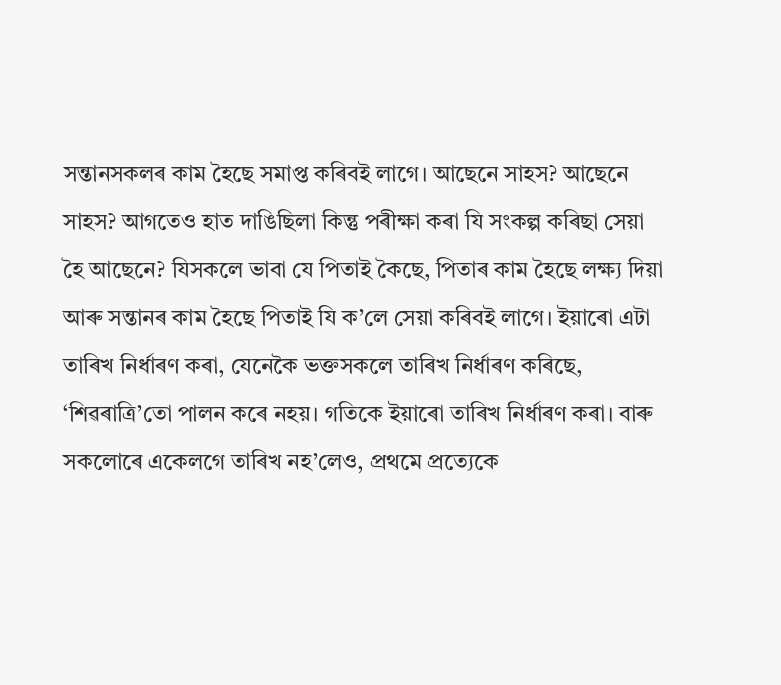সন্তানসকলৰ কাম হৈছে সমাপ্ত কৰিবই লাগে। আছেনে সাহস? আছেনে সাহস? আগতেও হাত দাঙিছিলা কিন্তু পৰীক্ষা কৰা যি সংকল্প কৰিছা সেয়া হৈ আছেনে? যিসকলে ভাবা যে পিতাই কৈছে, পিতাৰ কাম হৈছে লক্ষ্য দিয়া আৰু সন্তানৰ কাম হৈছে পিতাই যি ক’লে সেয়া কৰিবই লাগে। ইয়াৰো এটা তাৰিখ নিৰ্ধাৰণ কৰা, যেনেকৈ ভক্তসকলে তাৰিখ নিৰ্ধাৰণ কৰিছে, ‘শিৱৰাত্ৰি’তো পালন কৰে নহয়। গতিকে ইয়াৰো তাৰিখ নিৰ্ধাৰণ কৰা। বাৰু সকলোৰে একেলগে তাৰিখ নহ’লেও, প্ৰথমে প্ৰত্যেকে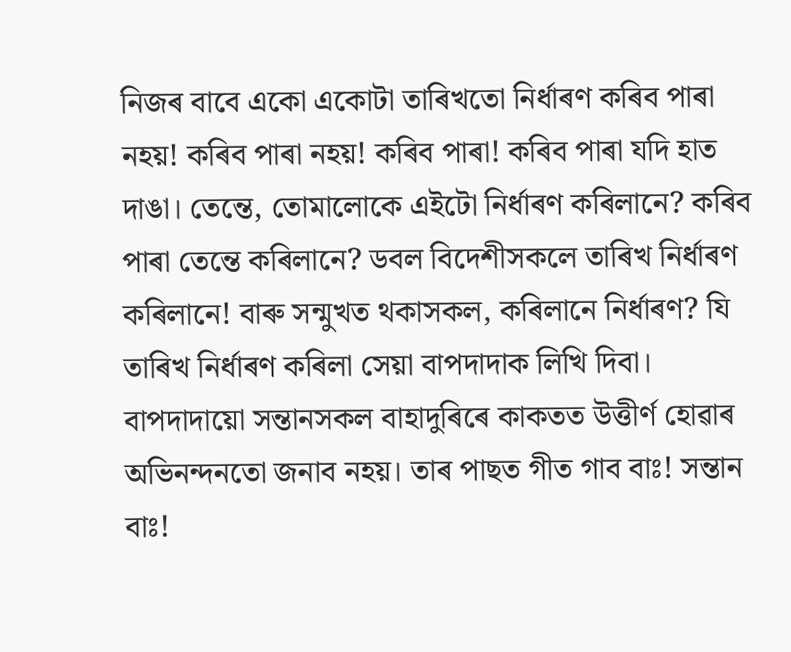নিজৰ বাবে একো একোটা তাৰিখতো নিৰ্ধাৰণ কৰিব পাৰা নহয়! কৰিব পাৰা নহয়! কৰিব পাৰা! কৰিব পাৰা যদি হাত দাঙা। তেন্তে, তোমালোকে এইটো নিৰ্ধাৰণ কৰিলানে? কৰিব পাৰা তেন্তে কৰিলানে? ডবল বিদেশীসকলে তাৰিখ নিৰ্ধাৰণ কৰিলানে! বাৰু সন্মুখত থকাসকল, কৰিলানে নিৰ্ধাৰণ? যি তাৰিখ নিৰ্ধাৰণ কৰিলা সেয়া বাপদাদাক লিখি দিবা। বাপদাদায়ো সন্তানসকল বাহাদুৰিৰে কাকতত উত্তীৰ্ণ হোৱাৰ অভিনন্দনতো জনাব নহয়। তাৰ পাছত গীত গাব বাঃ! সন্তান বাঃ!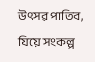উৎসৱ পাতিব, যিয়ে সংকল্প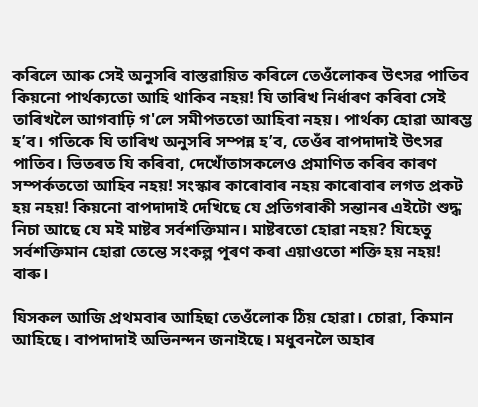কৰিলে আৰু সেই অনুসৰি বাস্তৱায়িত কৰিলে তেওঁলোকৰ উৎসৱ পাতিব কিয়নো পাৰ্থক্যতো আহি থাকিব নহয়! যি তাৰিখ নিৰ্ধাৰণ কৰিবা সেই তাৰিখলৈ আগবাঢ়ি গ'লে সমীপততো আহিবা নহয়। পাৰ্থক্য হোৱা আৰম্ভ হ’ব। গতিকে যি তাৰিখ অনুসৰি সম্পন্ন হ’ব, তেওঁৰ বাপদাদাই উৎসৱ পাতিব। ভিতৰত যি কৰিবা, দেখোঁতাসকলেও প্ৰমাণিত কৰিব কাৰণ সম্পৰ্কততো আহিব নহয়! সংস্কাৰ কাৰোবাৰ নহয় কাৰোবাৰ লগত প্ৰকট হয় নহয়! কিয়নো বাপদাদাই দেখিছে যে প্ৰতিগৰাকী সন্তানৰ এইটো শুদ্ধ নিচা আছে যে মই মাষ্টৰ সৰ্বশক্তিমান। মাষ্টৰতো হোৱা নহয়? যিহেতু সৰ্বশক্তিমান হোৱা তেন্তে সংকল্প পূৰণ কৰা এয়াওতো শক্তি হয় নহয়! বাৰু।

যিসকল আজি প্ৰথমবাৰ আহিছা তেওঁলোক ঠিয় হোৱা। চোৱা, কিমান আহিছে। বাপদাদাই অভিনন্দন জনাইছে। মধুবনলৈ অহাৰ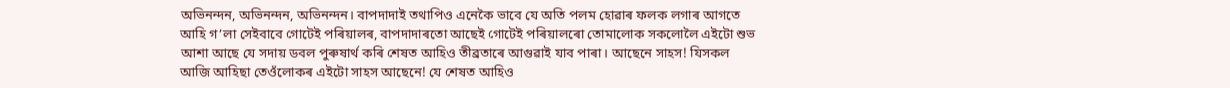অভিনন্দন, অভিনন্দন, অভিনন্দন। বাপদাদাই তথাপিও এনেকৈ ভাবে যে অতি পলম হোৱাৰ ফলক লগাৰ আগতে আহি গ’লা সেইবাবে গোটেই পৰিয়ালৰ, বাপদাদাৰতো আছেই গোটেই পৰিয়ালৰো তোমালোক সকলোলৈ এইটো শুভ আশা আছে যে সদায় ডবল পুৰুষাৰ্থ কৰি শেষত আহিও তীব্ৰতাৰে আগুৱাই যাব পাৰা। আছেনে সাহস! যিসকল আজি আহিছা তেওঁলোকৰ এইটো সাহস আছেনে! যে শেষত আহিও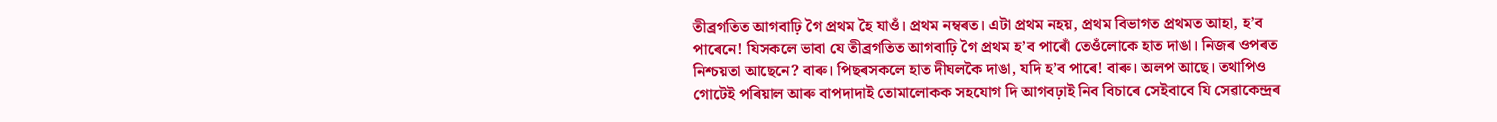তীব্ৰগতিত আগবাঢ়ি গৈ প্ৰথম হৈ যাওঁ। প্ৰথম নম্বৰত। এটা প্ৰথম নহয়, প্ৰথম বিভাগত প্ৰথমত আহা, হ’ব পাৰেনে! যিসকলে ভাবা যে তীব্ৰগতিত আগবাঢ়ি গৈ প্ৰথম হ’ব পাৰোঁ তেওঁলোকে হাত দাঙা। নিজৰ ওপৰত নিশ্চয়তা আছেনে? বাৰু। পিছৰসকলে হাত দীঘলকৈ দাঙা, যদি হ’ব পাৰে! বাৰু। অলপ আছে। তথাপিও গোটেই পৰিয়াল আৰু বাপদাদাই তোমালোকক সহযোগ দি আগবঢ়াই নিব বিচাৰে সেইবাবে যি সেৱাকেন্দ্ৰৰ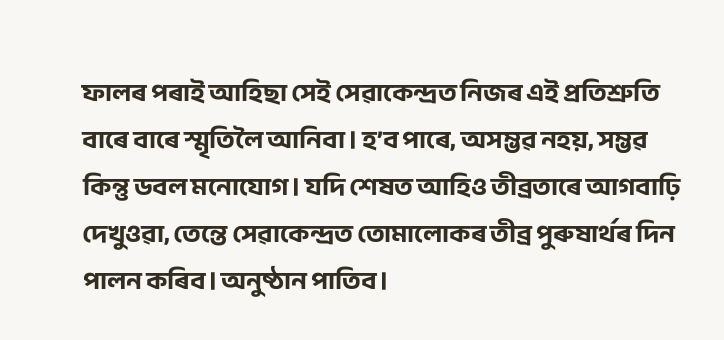ফালৰ পৰাই আহিছা সেই সেৱাকেন্দ্ৰত নিজৰ এই প্ৰতিশ্ৰুতি বাৰে বাৰে স্মৃতিলৈ আনিবা। হ’ব পাৰে, অসম্ভৱ নহয়, সম্ভৱ কিন্তু ডবল মনোযোগ। যদি শেষত আহিও তীব্ৰতাৰে আগবাঢ়ি দেখুওৱা, তেন্তে সেৱাকেন্দ্ৰত তোমালোকৰ তীব্ৰ পুৰুষাৰ্থৰ দিন পালন কৰিব। অনুষ্ঠান পাতিব।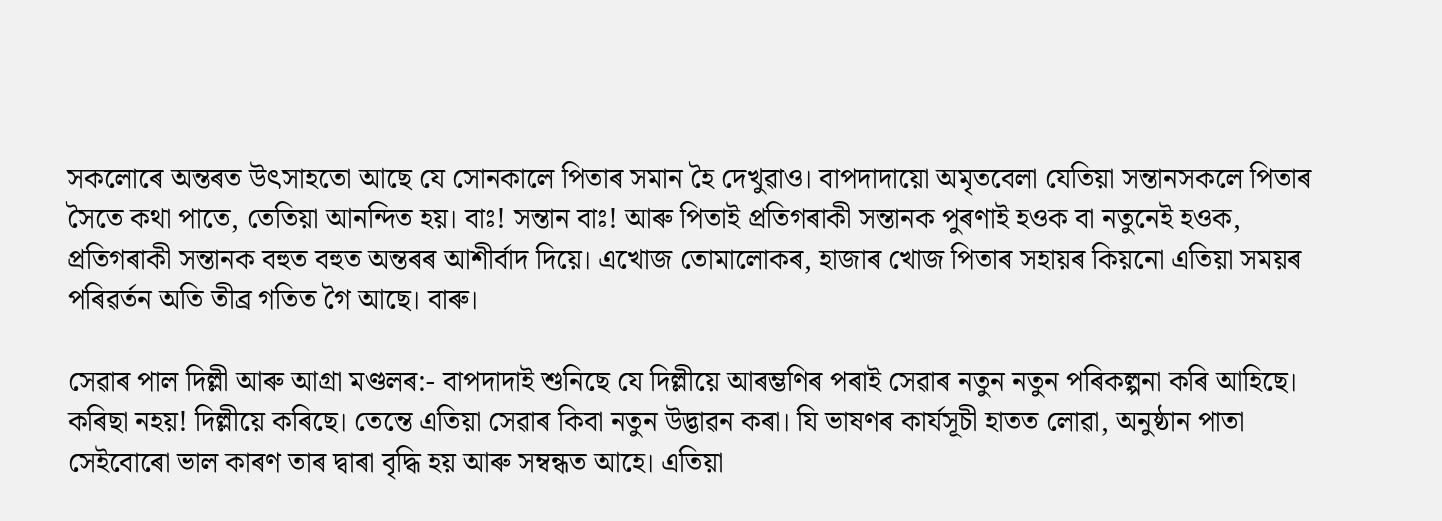সকলোৰে অন্তৰত উৎসাহতো আছে যে সোনকালে পিতাৰ সমান হৈ দেখুৱাও। বাপদাদায়ো অমৃতবেলা যেতিয়া সন্তানসকলে পিতাৰ সৈতে কথা পাতে, তেতিয়া আনন্দিত হয়। বাঃ! সন্তান বাঃ! আৰু পিতাই প্ৰতিগৰাকী সন্তানক পুৰণাই হওক বা নতুনেই হওক, প্ৰতিগৰাকী সন্তানক বহুত বহুত অন্তৰৰ আশীৰ্বাদ দিয়ে। এখোজ তোমালোকৰ, হাজাৰ খোজ পিতাৰ সহায়ৰ কিয়নো এতিয়া সময়ৰ পৰিৱৰ্তন অতি তীব্ৰ গতিত গৈ আছে। বাৰু।

সেৱাৰ পাল দিল্লী আৰু আগ্ৰা মণ্ডলৰ:- বাপদাদাই শুনিছে যে দিল্লীয়ে আৰম্ভণিৰ পৰাই সেৱাৰ নতুন নতুন পৰিকল্পনা কৰি আহিছে। কৰিছা নহয়! দিল্লীয়ে কৰিছে। তেন্তে এতিয়া সেৱাৰ কিবা নতুন উদ্ভাৱন কৰা। যি ভাষণৰ কাৰ্যসূচী হাতত লোৱা, অনুষ্ঠান পাতা সেইবোৰো ভাল কাৰণ তাৰ দ্বাৰা বৃদ্ধি হয় আৰু সম্বন্ধত আহে। এতিয়া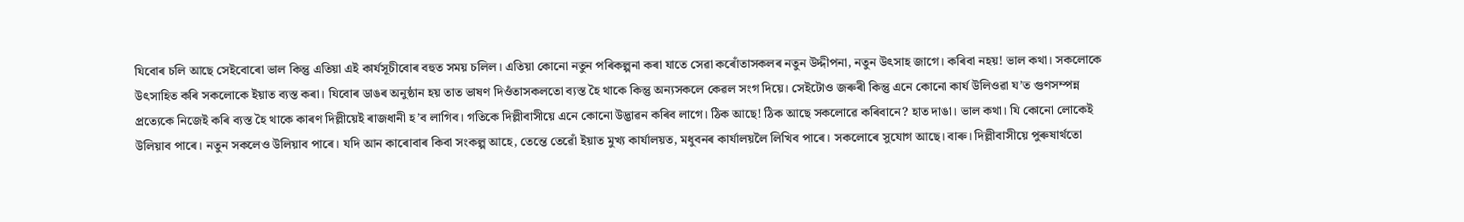যিবোৰ চলি আছে সেইবোৰো ভাল কিন্তু এতিয়া এই কাৰ্যসূচীবোৰ বহুত সময় চলিল। এতিয়া কোনো নতুন পৰিকল্পনা কৰা যাতে সেৱা কৰোঁতাসকলৰ নতুন উদ্দীপনা, নতুন উৎসাহ জাগে। কৰিবা নহয়! ভাল কথা। সকলোকে উৎসাহিত কৰি সকলোকে ইয়াত ব্যস্ত কৰা। যিবোৰ ডাঙৰ অনুষ্ঠান হয় তাত ভাষণ দিওঁতাসকলতো ব্যস্ত হৈ থাকে কিন্তু অন্যসকলে কেৱল সংগ দিয়ে। সেইটোও জৰুৰী কিন্তু এনে কোনো কাৰ্য উলিওৱা য’ত গুণসম্পন্ন প্ৰত্যেকে নিজেই কৰি ব্যস্ত হৈ থাকে কাৰণ দিল্লীয়েই ৰাজধানী হ’ব লাগিব। গতিকে দিল্লীবাসীয়ে এনে কোনো উদ্ভাৱন কৰিব লাগে। ঠিক আছে! ঠিক আছে সকলোৱে কৰিবানে? হাত দাঙা। ভাল কথা। যি কোনো লোকেই উলিয়াব পাৰে। নতুন সকলেও উলিয়াব পাৰে। যদি আন কাৰোবাৰ কিবা সংকল্প আহে, তেন্তে তেৱোঁ ইয়াত মুখ্য কাৰ্যালয়ত, মধুবনৰ কাৰ্যালয়লৈ লিখিব পাৰে। সকলোৰে সুযোগ আছে। বাৰু। দিল্লীবাসীয়ে পুৰুষাৰ্থতো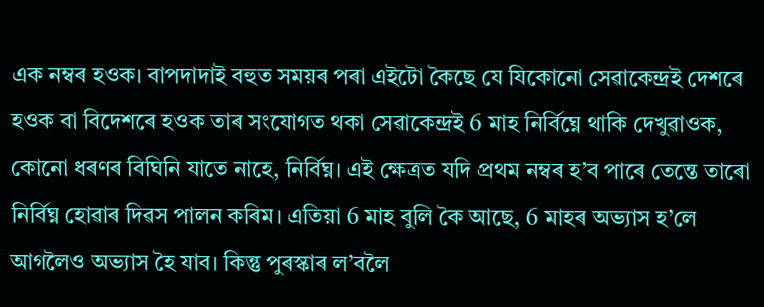এক নম্বৰ হওক। বাপদাদাই বহুত সময়ৰ পৰা এইটো কৈছে যে যিকোনো সেৱাকেন্দ্ৰই দেশৰে হওক বা বিদেশৰে হওক তাৰ সংযোগত থকা সেৱাকেন্দ্ৰই 6 মাহ নিৰ্বিঘ্নে থাকি দেখুৱাওক, কোনো ধৰণৰ বিঘিনি যাতে নাহে, নিৰ্বিঘ্ন। এই ক্ষেত্ৰত যদি প্ৰথম নম্বৰ হ’ব পাৰে তেন্তে তাৰো নিৰ্বিঘ্ন হোৱাৰ দিৱস পালন কৰিম। এতিয়া 6 মাহ বুলি কৈ আছে, 6 মাহৰ অভ্যাস হ’লে আগলৈও অভ্যাস হৈ যাব। কিন্তু পুৰস্কাৰ ল’বলৈ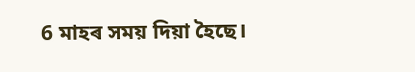6 মাহৰ সময় দিয়া হৈছে।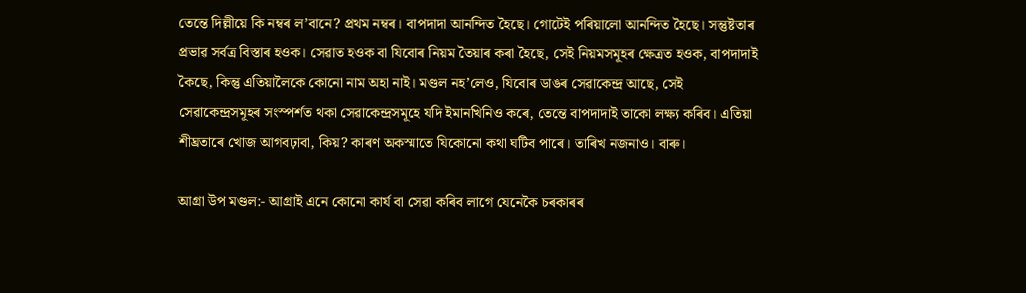তেন্তে দিল্লীয়ে কি নম্বৰ ল’বানে? প্ৰথম নম্বৰ। বাপদাদা আনন্দিত হৈছে। গোটেই পৰিয়ালো আনন্দিত হৈছে। সন্তুষ্টতাৰ প্ৰভাৱ সৰ্বত্ৰ বিস্তাৰ হওক। সেৱাত হওক বা যিবোৰ নিয়ম তৈয়াৰ কৰা হৈছে, সেই নিয়মসমূহৰ ক্ষেত্ৰত হওক, বাপদাদাই কৈছে, কিন্তু এতিয়ালৈকে কোনো নাম অহা নাই। মণ্ডল নহ’লেও, যিবোৰ ডাঙৰ সেৱাকেন্দ্ৰ আছে, সেই সেৱাকেন্দ্ৰসমূহৰ সংস্পৰ্শত থকা সেৱাকেন্দ্ৰসমূহে যদি ইমানখিনিও কৰে, তেন্তে বাপদাদাই তাকো লক্ষ্য কৰিব। এতিয়া শীঘ্ৰতাৰে খোজ আগবঢ়াবা, কিয়? কাৰণ অকস্মাতে যিকোনো কথা ঘটিব পাৰে। তাৰিখ নজনাও। বাৰু।

আগ্ৰা উপ মণ্ডল:- আগ্ৰাই এনে কোনো কাৰ্য বা সেৱা কৰিব লাগে যেনেকৈ চৰকাৰৰ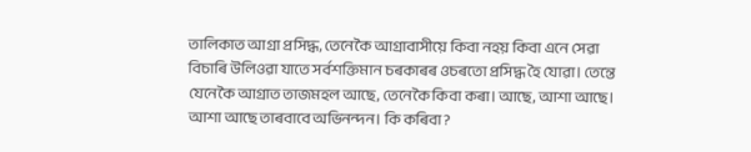তালিকাত আগ্ৰা প্ৰসিদ্ধ, তেনেকৈ আগ্ৰাবাসীয়ে কিবা নহয় কিবা এনে সেৱা বিচাৰি উলিওৱা যাতে সৰ্বশক্তিমান চৰকাৰৰ ওচৰতো প্ৰসিদ্ধ হৈ যোৱা। তেন্তে যেনেকৈ আগ্ৰাত তাজমহল আছে, তেনেকৈ কিবা কৰা। আছে, আশা আছে। আশা আছে তাৰবাবে অভিনন্দন। কি কৰিবা?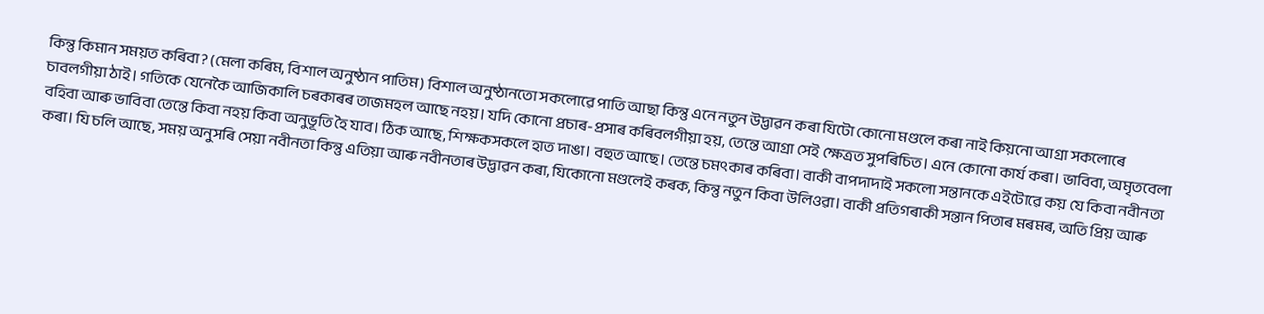কিন্তু কিমান সময়ত কৰিবা? (মেলা কৰিম, বিশাল অনুষ্ঠান পাতিম) বিশাল অনুষ্ঠানতো সকলোৱে পাতি আছা কিন্তু এনে নতুন উদ্ভাৱন কৰা যিটো কোনো মণ্ডলে কৰা নাই কিয়নো আগ্ৰা সকলোৰে চাবলগীয়া ঠাই। গতিকে যেনেকৈ আজিকালি চৰকাৰৰ তাজমহল আছে নহয়। যদি কোনো প্ৰচাৰ-প্ৰসাৰ কৰিবলগীয়া হয়, তেন্তে আগ্ৰা সেই ক্ষেত্ৰত সুপৰিচিত। এনে কোনো কাৰ্য কৰা। ভাবিবা, অমৃতবেলা বহিবা আৰু ভাবিবা তেন্তে কিবা নহয় কিবা অনুভূতি হৈ যাব। ঠিক আছে, শিক্ষকসকলে হাত দাঙা। বহুত আছে। তেন্তে চমৎকাৰ কৰিবা। বাকী বাপদাদাই সকলো সন্তানকে এইটোৱে কয় যে কিবা নবীনতা কৰা। যি চলি আছে, সময় অনুসৰি সেয়া নবীনতা কিন্তু এতিয়া আৰু নবীনতাৰ উদ্ভাৱন কৰা, যিকোনো মণ্ডলেই কৰক, কিন্তু নতুন কিবা উলিওৱা। বাকী প্ৰতিগৰাকী সন্তান পিতাৰ মৰমৰ, অতি প্ৰিয় আৰু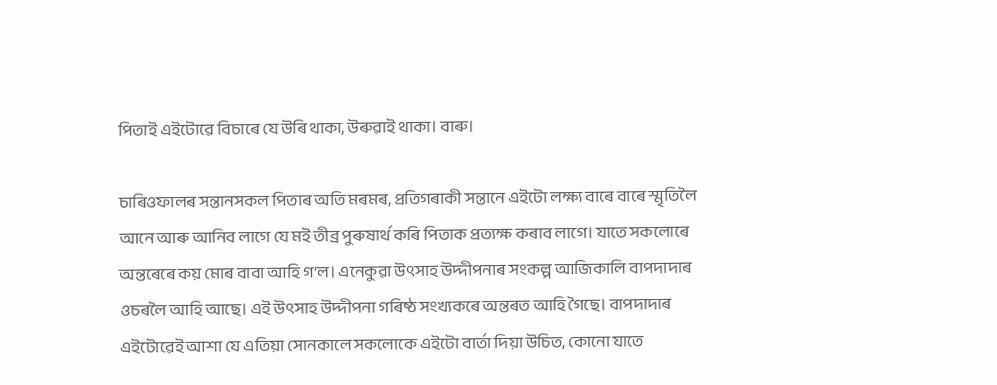পিতাই এইটোৱে বিচাৰে যে উৰি থাকা, উৰুৱাই থাকা। বাৰু।

চাৰিওফালৰ সন্তানসকল পিতাৰ অতি মৰমৰ, প্ৰতিগৰাকী সন্তানে এইটো লক্ষ্য বাৰে বাৰে স্মৃতিলৈ আনে আৰু আনিব লাগে যে মই তীব্ৰ পুৰুষাৰ্থ কৰি পিতাক প্ৰত্যক্ষ কৰাব লাগে। যাতে সকলোৰে অন্তৰেৰে কয় মোৰ বাবা আহি গ’ল। এনেকুৱা উৎসাহ উদ্দীপনাৰ সংকল্প আজিকালি বাপদাদাৰ ওচৰলৈ আহি আছে। এই উৎসাহ উদ্দীপনা গৰিষ্ঠ সংখ্যকৰে অন্তৰত আহি গৈছে। বাপদাদাৰ এইটোৱেই আশা যে এতিয়া সোনকালে সকলোকে এইটো বাৰ্তা দিয়া উচিত, কোনো যাতে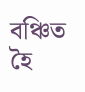বঞ্চিত হৈ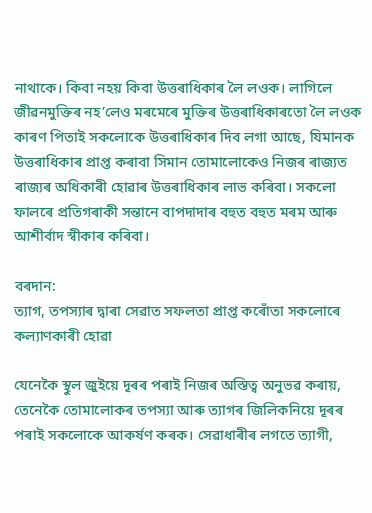নাথাকে। কিবা নহয় কিবা উত্তৰাধিকাৰ লৈ লওক। লাগিলে জীৱনমুক্তিৰ নহ’লেও মৰমেৰে মুক্তিৰ উত্তৰাধিকাৰতো লৈ লওক কাৰণ পিতাই সকলোকে উত্তৰাধিকাৰ দিব লগা আছে, যিমানক উত্তৰাধিকাৰ প্ৰাপ্ত কৰাবা সিমান তোমালোকেও নিজৰ ৰাজ্যত ৰাজ্যৰ অধিকাৰী হোৱাৰ উত্তৰাধিকাৰ লাভ কৰিবা। সকলো ফালৰে প্ৰতিগৰাকী সন্তানে বাপদাদাৰ বহুত বহুত মৰম আৰু আশীৰ্বাদ স্বীকাৰ কৰিবা।

বৰদান:
ত্যাগ, তপস্যাৰ দ্বাৰা সেৱাত সফলতা প্ৰাপ্ত কৰোঁতা সকলোৰে কল্যাণকাৰী হোৱা

যেনেকৈ স্থুল জুইয়ে দূৰৰ পৰাই নিজৰ অস্তিত্ব অনুভৱ কৰায়, তেনেকৈ তোমালোকৰ তপস্যা আৰু ত্যাগৰ জিলিকনিয়ে দূৰৰ পৰাই সকলোকে আকৰ্ষণ কৰক। সেৱাধাৰীৰ লগতে ত্যাগী,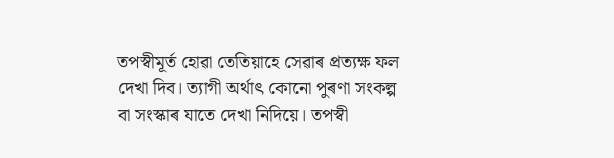তপস্বীমূৰ্ত হোৱা তেতিয়াহে সেৱাৰ প্ৰত্যক্ষ ফল দেখা দিব। ত্যাগী অৰ্থাৎ কোনো পুৰণা সংকল্প বা সংস্কাৰ যাতে দেখা নিদিয়ে। তপস্বী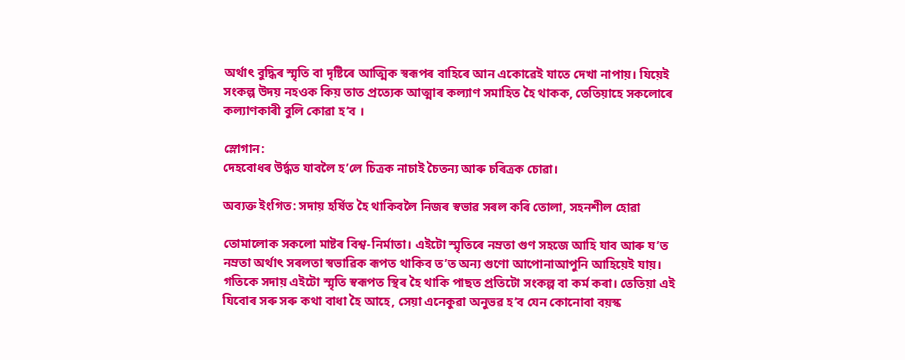অৰ্থাৎ বুদ্ধিৰ স্মৃতি বা দৃষ্টিৰে আত্মিক স্বৰূপৰ বাহিৰে আন একোৱেই যাতে দেখা নাপায়। যিয়েই সংকল্প উদয় নহওক কিয় তাত প্ৰত্যেক আত্মাৰ কল্যাণ সমাহিত হৈ থাকক, তেতিয়াহে সকলোৰে কল্যাণকাৰী বুলি কোৱা হ’ব ।

স্লোগান:
দেহবোধৰ উৰ্দ্ধত যাবলৈ হ’লে চিত্ৰক নাচাই চৈতন্য আৰু চৰিত্ৰক চোৱা।

অব্যক্ত ইংগিত: সদায় হৰ্ষিত হৈ থাকিবলৈ নিজৰ স্বভাৱ সৰল কৰি তোলা, সহনশীল হোৱা

তোমালোক সকলো মাষ্টৰ বিশ্ব-নিৰ্মাতা। এইটো স্মৃতিৰে নম্ৰতা গুণ সহজে আহি যাব আৰু য’ত নম্ৰতা অৰ্থাৎ সৰলতা স্বভাৱিক ৰূপত থাকিব ত’ত অন্য গুণো আপোনাআপুনি আহিয়েই যায়। গতিকে সদায় এইটো স্মৃতি স্বৰূপত স্থিৰ হৈ থাকি পাছত প্ৰতিটো সংকল্প বা কৰ্ম কৰা। তেতিয়া এই যিবোৰ সৰু সৰু কথা বাধা হৈ আহে, সেয়া এনেকুৱা অনুভৱ হ’ব যেন কোনোবা বয়স্ক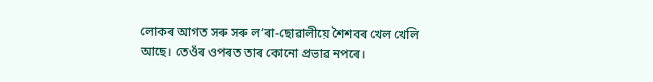লোকৰ আগত সৰু সৰু ল’ৰা-ছোৱালীয়ে শৈশবৰ খেল খেলি আছে। তেওঁৰ ওপৰত তাৰ কোনো প্ৰভাৱ নপৰে।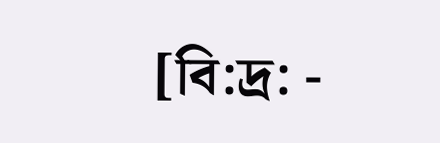[বি:দ্ৰ: -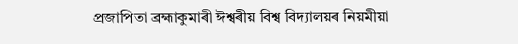প্ৰজাপিতা ব্ৰহ্মাকুমাৰী ঈশ্বৰীয় বিশ্ব বিদ্যালয়ৰ নিয়মীয়া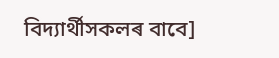বিদ্যাৰ্থীসকলৰ বাবে]